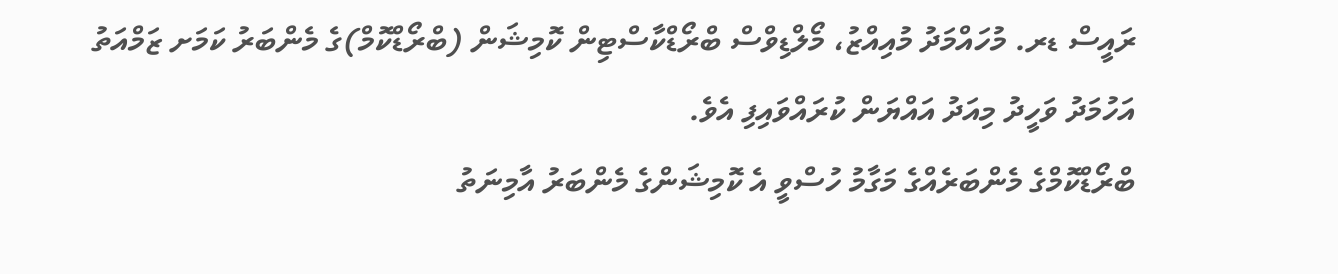ރައީސް ޑރ. މުހައްމަދު މުއިއްޒު، މޯލްޑިވްސް ބްރޯޑްކާސްޓިން ކޮމިޝަން (ބްރޯޑްކޮމް)ގެ މެންބަރު ކަމަށ ޒަމްއަތު އަހުމަދު ވަހީދު މިއަދު އައްޔަން ކުރައްވައިފި އެވެ.
ބްރޯޑްކޮމްގެ މެންބަރެއްގެ މަގާމު ހުސްވީ އެ ކޮމިޝަންގެ މެންބަރު އާމިނަތު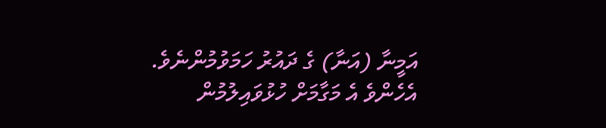އަމީނާ (އަނާ) ގެ ދައުރު ހަމަވުމުންނެވެ. އެހެންވެ އެ މަގާމަށް ހުޅުވައިލުމުން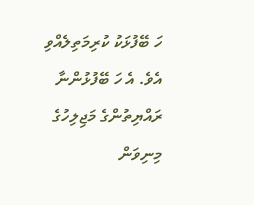ހަ ބޭފުޅަކު ކުރިމަތިލެއްވި އެވެ. އެ ހަ ބޭފުޅުންނާ ރައްޔިތުންގެ މަޖިލިހުގެ މިނިވަން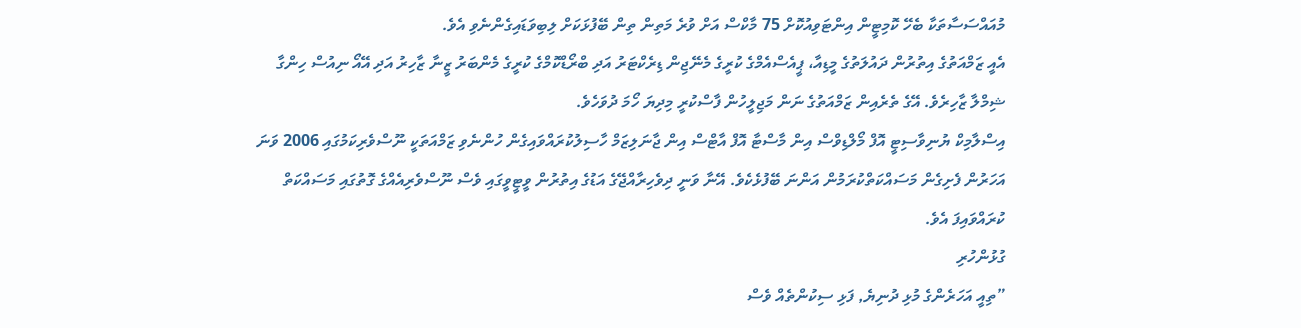މުއައްސަސާތަކާ ބެހޭ ކޮމިޓީން އިންޓަވިއުކޮށް 75 މާކްސް އަށް ވުރެ މަތިން ތިން ބޭފުޅަކަށް ލިބިވަޑައިގެންނެވި އެވެ.
އެއީ ޒަމްއަތުގެ އިތުރުން ދައުލަތުގެ މީޑިއާ، ޕީއެސްއެމްގެ ކުރީގެ މެނޭޖިން ޑިރެކްޓަރު އަދި ބްރޯޑްކޮމްގެ ކުރީގެ މެންބަރު ޒީނާ ޒާހިރު އަދި އޭއޯ ނިއުސް ހިންގާ ޝިމްލާ ޒާހިރެވެ. އޭގެ ތެރެއިން ޒަމްއަތުގެ ނަން މަޖިލީހުން ފާސްކުރީ މިދިޔަ ހޯމަ ދުވަހެވެ.
އިސްލާމިކް ޔުނިވާސިޓީ އޮފް މޯލްޑިވްސް އިން މާސްޓާ އޮފް އާޓްސް އިން ޖާނަލިޒަމް ހާސިލުކުރައްވައިގެން ހުންނެވި ޒަމްއަތަކީ ނޫސްވެރިކަމުގައި 2006 ވަނަ އަހަރުން ފެށިގެން މަސައްކަތްކުރަމުން އަންނަ ބޭފުޅެކެވެ. އޭނާ ވަނީ ދިވެހިރާއްޖޭގެ އަޑުގެ އިތުރުން ވީޓީވީގައި ވެސް ނޫސްވެރިއެއްގެ ގޮތުގައި މަސައްކަތް ކުރައްވައިފަ އެވެ.
ގުޅުންހުރި
”ތިއީ އަހަރެންގެ މުޅި ދުނިޔެ, ފަޅި ސިކުންތެއް ވެސް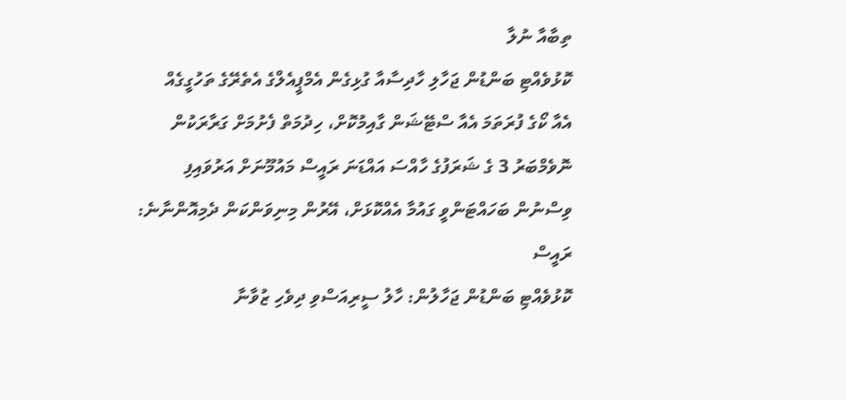ތިބާއާ ނުލާ
ކޮޅުވެއްޓި ބަންޑުން ޖަހާލި ހާދިސާއާ ގުޅިގެން އެމްޕީއެލްގެ އެތެރޭގެ ތަހުގީގެއް
އެއާ ކޯގެ ފުރަތަމަ އެއާ ސްޓޭޝަން ގާއިމުކޮށް، ހިދުމަތް ފެށުމަށް ގަރާރަކުން
ނޮވެމްބަރު 3 ގެ ޝަރަފުގެ ހާއްސަ އައްޑަނަ ރައީސް މައުމޫނަށް އަރުވައިފި
ވިސްނުން ބަހައްޓަންވީ ގައުމާ އެއްކޮޅަށް، އޭރުން މިނިވަންކަން ދެމިއޮންނާނެ: ރައީސް
ކޮޅުވެއްޓި ބަންޑުން ޖަހާލުން: ހާލު ސީރިއަސްވި ދިވެހި ޒުވާނާ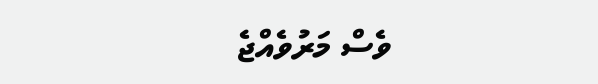ވެސް މަރުވެއްޖެ